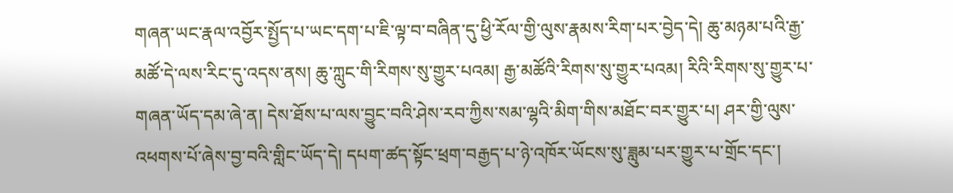གཞན་ཡང་རྣལ་འབྱོར་སྤྱོད་པ་ཡང་དག་པ་ཇི་ལྟ་བ་བཞིན་དུ་ཕྱི་རོལ་གྱི་ལུས་རྣམས་རིག་པར་བྱེད་དེ། ཆུ་མཉམ་པའི་རྒྱ་མཚོ་དེ་ལས་རིང་དུ་འདས་ནས། ཆུ་ཀླུང་གི་རིགས་སུ་གྱུར་པའམ། རྒྱ་མཚོའི་རིགས་སུ་གྱུར་པའམ། རིའི་རིགས་སུ་གྱུར་པ་གཞན་ཡོད་དམ་ཞེ་ན། དེས་ཐོས་པ་ལས་བྱུང་བའི་ཤེས་རབ་ཀྱིས་སམ་ལྷའི་མིག་གིས་མཐོང་བར་གྱུར་པ། ཤར་གྱི་ལུས་འཕགས་པོ་ཞེས་བྱ་བའི་གླིང་ཡོད་དེ། དཔག་ཚད་སྟོང་ཕྲག་བརྒྱད་པ་ཉེ་འཁོར་ཡོངས་སུ་ཟླུམ་པར་གྱུར་པ་གྲོང་དང་།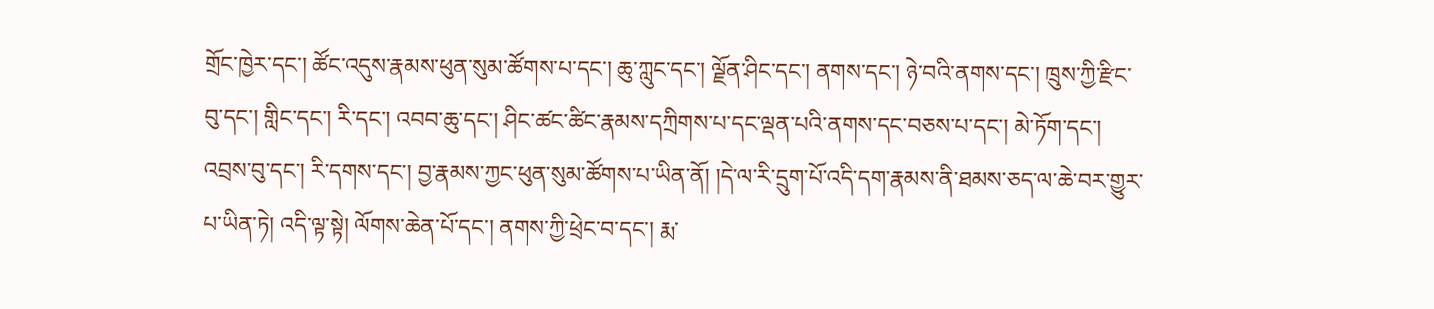གྲོང་ཁྱེར་དང་། ཚོང་འདུས་རྣམས་ཕུན་སུམ་ཚོགས་པ་དང་། ཆུ་ཀླུང་དང་། ལྗོན་ཤིང་དང་། ནགས་དང་། ཉེ་བའི་ནགས་དང་། ཁྲུས་ཀྱི་རྫིང་བུ་དང་། གླིང་དང་། རི་དང་། འབབ་ཆུ་དང་། ཤིང་ཚང་ཚིང་རྣམས་དཀྲིགས་པ་དང་ལྡན་པའི་ནགས་དང་བཅས་པ་དང་། མེ་ཏོག་དང་། འབྲས་བུ་དང་། རི་དགས་དང་། བྱ་རྣམས་ཀྱང་ཕུན་སུམ་ཚོགས་པ་ཡིན་ནོ། །དེ་ལ་རི་དྲུག་པོ་འདི་དག་རྣམས་ནི་ཐམས་ཅད་ལ་ཆེ་བར་གྱུར་པ་ཡིན་ཏེ། འདི་ལྟ་སྟེ། ལོགས་ཆེན་པོ་དང་། ནགས་ཀྱི་ཕྲེང་བ་དང་། རྨ་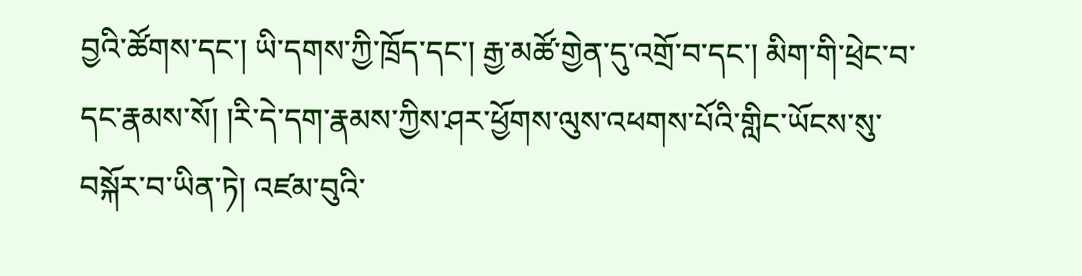བྱའི་ཚོགས་དང་། ཡི་དགས་ཀྱི་ཁྲོད་དང་། རྒྱ་མཚོ་གྱེན་དུ་འགྲོ་བ་དང་། མིག་གི་ཕྲེང་བ་དང་རྣམས་སོ། །རི་དེ་དག་རྣམས་ཀྱིས་ཤར་ཕྱོགས་ལུས་འཕགས་པོའི་གླིང་ཡོངས་སུ་བསྐོར་བ་ཡིན་ཏེ། འཛམ་བུའི་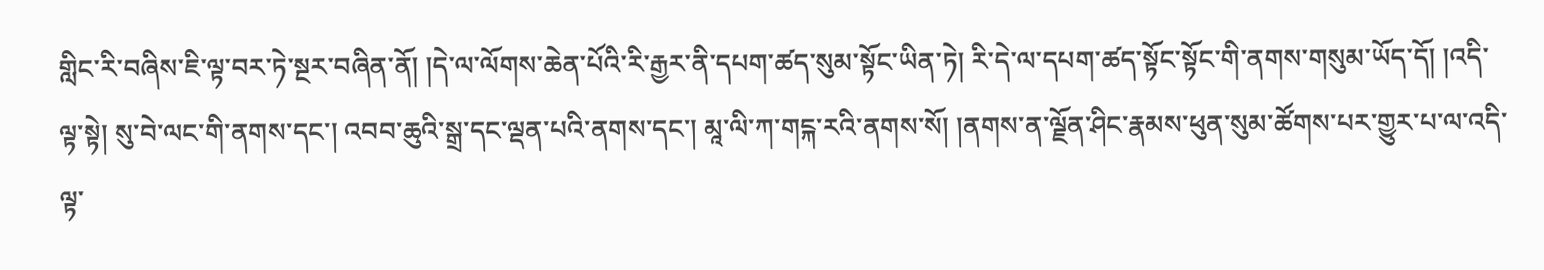གླིང་རི་བཞིས་ཇི་ལྟ་བར་ཏེ་སྔར་བཞིན་ནོ། །དེ་ལ་ལོགས་ཆེན་པོའི་རི་རྒྱར་ནི་དཔག་ཚད་སུམ་སྟོང་ཡིན་ཏེ། རི་དེ་ལ་དཔག་ཚད་སྟོང་སྟོང་གི་ནགས་གསུམ་ཡོད་དོ། །འདི་ལྟ་སྟེ། སུ་བེ་ལང་གི་ནགས་དང་། འབབ་ཆུའི་སྒྲ་དང་ལྡན་པའི་ནགས་དང་། མཱ་ལི་ཀ་གངྐ་རའི་ནགས་སོ། །ནགས་ན་ལྗོན་ཤིང་རྣམས་ཕུན་སུམ་ཚོགས་པར་གྱུར་པ་ལ་འདི་ལྟ་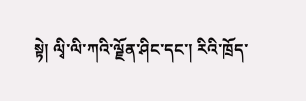སྟེ། ལྭི་ལི་ཀའི་ལྗོན་ཤིང་དང་། རིའི་ཁྲོད་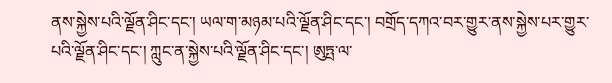ནས་སྐྱེས་པའི་ལྗོན་ཤིང་དང་། ཡལ་ག་མཉམ་པའི་ལྗོན་ཤིང་དང་། བགྲོད་དཀའ་བར་གྱུར་ནས་སྐྱེས་པར་གྱུར་པའི་ལྗོན་ཤིང་དང་། ཀླུང་ན་སྐྱེས་པའི་ལྗོན་ཤིང་དང་། ཨུཏྤ་ལ་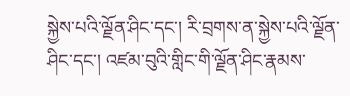སྐྱེས་པའི་ལྗོན་ཤིང་དང་། རི་བྲགས་ན་སྐྱེས་པའི་ལྗོན་ཤིང་དང་། འཛམ་བུའི་གླིང་གི་ལྗོན་ཤིང་རྣམས་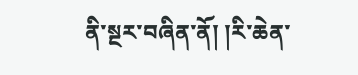ནི་སྔར་བཞིན་ནོ། །རི་ཆེན་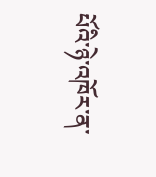པོའི་ཉེ་འཁོར་ན་